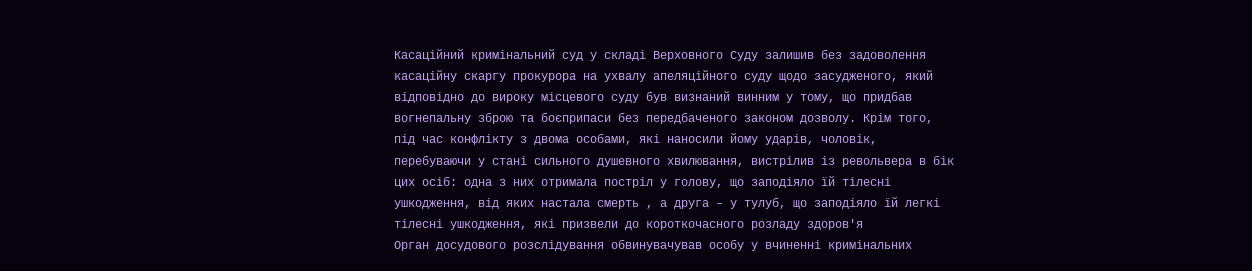Касаційний кримінальний суд у складі Верховного Суду залишив без задоволення касаційну скаргу прокурора на ухвалу апеляційного суду щодо засудженого, який відповідно до вироку місцевого суду був визнаний винним у тому, що придбав вогнепальну зброю та боєприпаси без передбаченого законом дозволу. Крім того, під час конфлікту з двома особами, які наносили йому ударів, чоловік, перебуваючи у стані сильного душевного хвилювання, вистрілив із револьвера в бік цих осіб: одна з них отримала постріл у голову, що заподіяло їй тілесні ушкодження, від яких настала смерть , а друга – у тулуб, що заподіяло їй легкі тілесні ушкодження, які призвели до короткочасного розладу здоров'я
Орган досудового розслідування обвинувачував особу у вчиненні кримінальних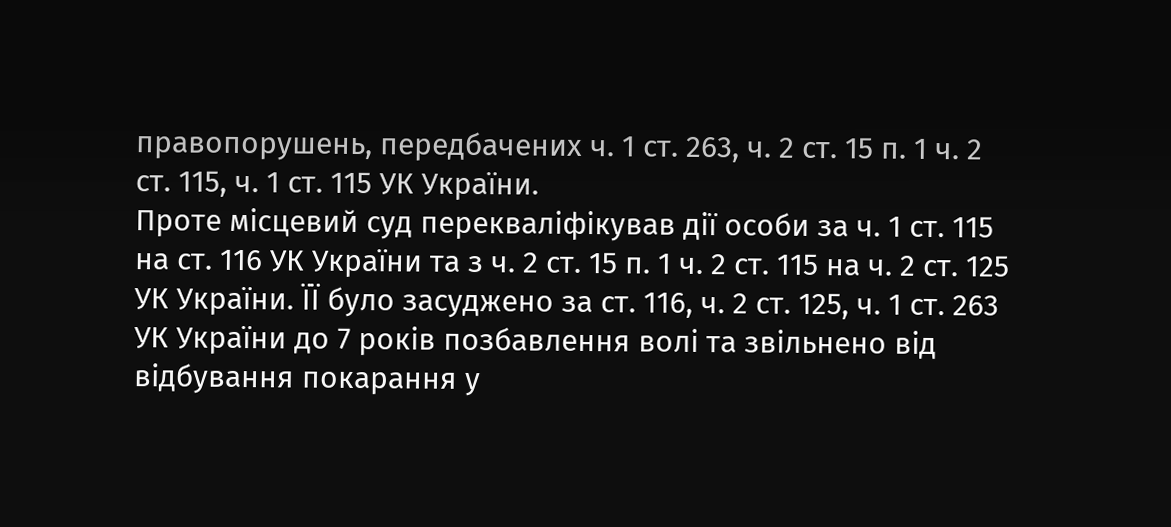правопорушень, передбачених ч. 1 ст. 263, ч. 2 ст. 15 п. 1 ч. 2 ст. 115, ч. 1 ст. 115 УК України.
Проте місцевий суд перекваліфікував дії особи за ч. 1 ст. 115 на ст. 116 УК України та з ч. 2 ст. 15 п. 1 ч. 2 ст. 115 на ч. 2 ст. 125 УК України. ЇЇ було засуджено за ст. 116, ч. 2 ст. 125, ч. 1 ст. 263 УК України до 7 років позбавлення волі та звільнено від відбування покарання у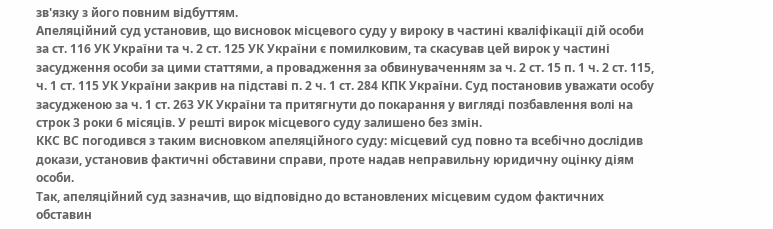зв'язку з його повним відбуттям.
Апеляційний суд установив, що висновок місцевого суду у вироку в частині кваліфікації дій особи за ст. 116 УК України та ч. 2 ст. 125 УК України є помилковим, та скасував цей вирок у частині засудження особи за цими статтями, а провадження за обвинуваченням за ч. 2 ст. 15 п. 1 ч. 2 ст. 115, ч. 1 ст. 115 УК України закрив на підставі п. 2 ч. 1 ст. 284 КПК України. Суд постановив уважати особу засудженою за ч. 1 ст. 263 УК України та притягнути до покарання у вигляді позбавлення волі на строк 3 роки 6 місяців. У решті вирок місцевого суду залишено без змін.
ККС ВС погодився з таким висновком апеляційного суду: місцевий суд повно та всебічно дослідив докази, установив фактичні обставини справи, проте надав неправильну юридичну оцінку діям особи.
Так, апеляційний суд зазначив, що відповідно до встановлених місцевим судом фактичних обставин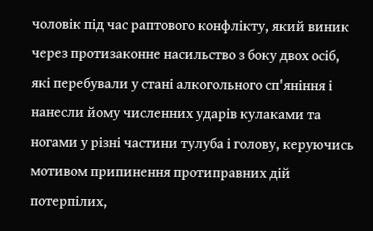чоловік під час раптового конфлікту, який виник через протизаконне насильство з боку двох осіб, які перебували у стані алкогольного сп'яніння і нанесли йому численних ударів кулаками та ногами у різні частини тулуба і голову, керуючись мотивом припинення протиправних дій потерпілих,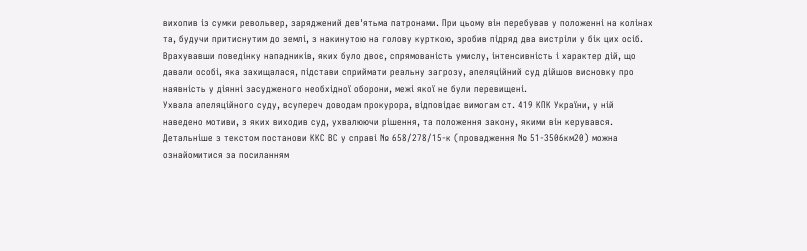вихопив із сумки револьвер, заряджений дев'ятьма патронами. При цьому він перебував у положенні на колінах та, будучи притиснутим до землі, з накинутою на голову курткою, зробив підряд два вистріли у бік цих осіб.
Врахувавши поведінку нападників, яких було двоє, спрямованість умислу, інтенсивність і характер дій, що давали особі, яка захищалася, підстави сприймати реальну загрозу, апеляційний суд дійшов висновку про наявність у діянні засудженого необхідної оборони, межі якої не були перевищені.
Ухвала апеляційного суду, всупереч доводам прокурора, відповідає вимогам ст. 419 КПК України, у ній наведено мотиви, з яких виходив суд, ухвалюючи рішення, та положення закону, якими він керувався.
Детальніше з текстом постанови ККС ВС у справі № 658/278/15-к (провадження № 51-3506км20) можна ознайомитися за посиланням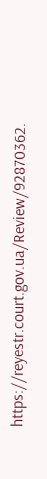https://reyestr.court.gov.ua/Review/92870362.